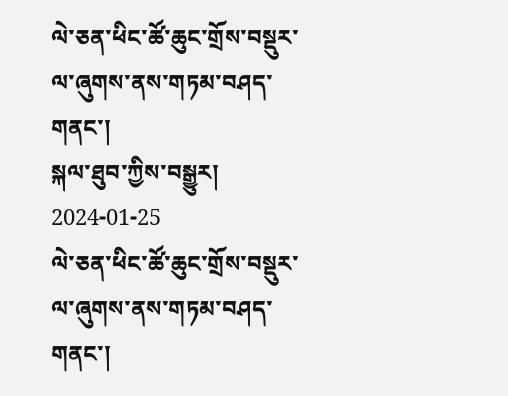ལེ་ཅན་ཕིང་ཚོ་ཆུང་གྲོས་བསྡུར་ལ་ཞུགས་ནས་གཏམ་བཤད་གནང་།
སྐལ་ཐུབ་ཀྱིས་བསྒྱུར།        2024-01-25
ལེ་ཅན་ཕིང་ཚོ་ཆུང་གྲོས་བསྡུར་ལ་ཞུགས་ནས་གཏམ་བཤད་གནང་།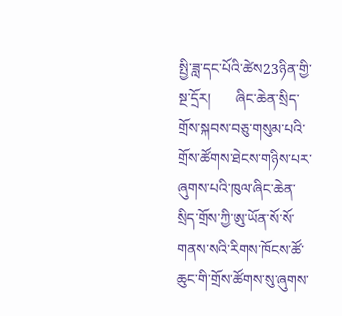སྤྱི་ཟླ་དང་པོའི་ཚེས23ཉིན་གྱི་སྔ་དྲོར།       ཞིང་ཆེན་སྲིད་གྲོས་སྐབས་བཅུ་གསུམ་པའི་གྲོས་ཚོགས་ཐེངས་གཉིས་པར་ཞུགས་པའི་ཁུལ་ཞིང་ཆེན་སྲིད་གྲོས་ཀྱི་ཨུ་ཡོན་སོ་སོ་གནས་སའི་རིགས་ཁོངས་ཚོ་ཆུང་གི་གྲོས་ཚོགས་སུ་ཞུགས་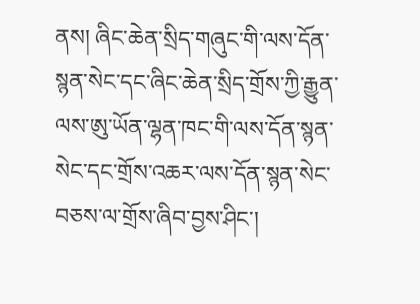ནས། ཞིང་ཆེན་སྲིད་གཞུང་གི་ལས་དོན་སྙན་སེང་དང་ཞིང་ཆེན་སྲིད་གྲོས་ཀྱི་རྒྱུན་ལས་ཨུ་ཡོན་ལྷན་ཁང་གི་ལས་དོན་སྙན་སེང་དང་གྲོས་འཆར་ལས་དོན་སྙན་སེང་བཅས་ལ་གྲོས་ཞིབ་བྱས་ཤིང་།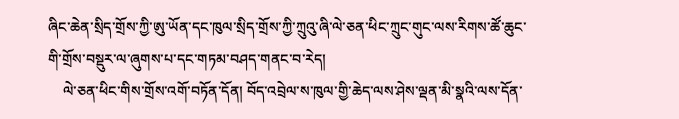ཞིང་ཆེན་སྲིད་གྲོས་ཀྱི་ཨུ་ཡོན་དང་ཁུལ་སྲིད་གྲོས་ཀྱི་ཀྲུའུ་ཞི་ལེ་ཅན་ཕིང་ཀྲུང་གུང་ལས་རིགས་ཚོ་ཆུང་གི་གྲོས་བསྡུར་ལ་ཞུགས་པ་དང་གཏམ་བཤད་གནང་བ་རེད།
    ལེ་ཅན་ཕིང་གིས་གྲོས་འགོ་བཏོན་དོན། བོད་འབྲེལ་ས་ཁུལ་གྱི་ཆེད་ལས་ཤེས་ལྡན་མི་སྣའི་ལས་དོན་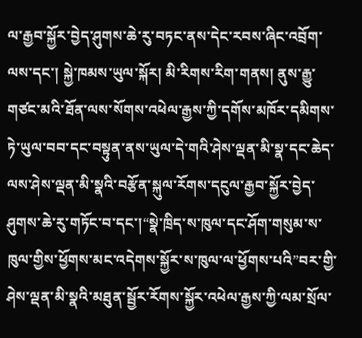ལ་རྒྱབ་སྐྱོར་བྱེད་ཤུགས་ཆེ་རུ་བཏང་ནས་དེང་རབས་ཞིང་འབྲོག་ལས་དང་། སྐྱེ་ཁམས་ཡུལ་སྐོར། མི་རིགས་རིག་གནས། ནུས་རྒྱུ་གཙང་མའི་ཐོན་ལས་སོགས་འཕེལ་རྒྱས་ཀྱི་དགོས་མཁོར་དམིགས་ཏེ་ཡུལ་བབ་དང་བསྟུན་ནས་ཡུལ་དེ་གའི་ཤེས་ལྡན་མི་སྣ་དང་ཆེད་ལས་ཤེས་ལྡན་མི་སྣའི་བརྩོན་སྐུལ་རོགས་དངུལ་རྒྱབ་སྐྱོར་བྱེད་ཤུགས་ཆེ་རུ་གཏོང་བ་དང་།“སྣེ་ཁྲིད་ས་ཁུལ་དང་ཤོག་གསུམ་ས་ཁུལ་གྱིས་ཕྱོགས་མང་འདེགས་སྐྱོར་ས་ཁུལ་ལ་ཕྱོགས་པའི”བར་གྱི་ཤེས་ལྡན་མི་སྣའི་མཐུན་སྦྱོར་རོགས་སྐྱོར་འཕེལ་རྒྱས་ཀྱི་ལམ་སྲོལ་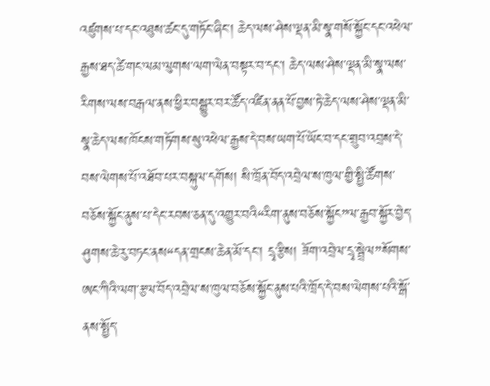འཛུགས་པ་དང་འཐུས་ཚང་དུ་གཏོང་ཞིང་། ཆེད་ལས་ཤེས་ལྡན་མི་སྣ་གསོ་སྐྱོང་དང་འཕེལ་རྒྱས་ཐད་ཚེ་གང་ལམ་ལུགས་ལག་ལེན་བསྟར་བ་དང་། ཆེད་ལས་ཤེས་ལྡན་མི་སྣ་ལས་རིགས་ལས་བརྒལ་ནས་ཕྱིར་བསྒྱུར་བར་ཚོད་འཛིན་ནན་པོ་བྱས་ཏེ་ཆེད་ལས་ཤེས་ལྡན་མི་སྣ་ཆེད་ལས་ཁོངས་གཏོགས་སུ་འཕེལ་རྒྱས་དེ་བས་ཡག་པོ་ཡོང་བ་དང་གྲུབ་འབྲས་དེ་བས་ལེགས་པོ་འཐོབ་པར་བསྐུལ་དགོས། སི་ཁྲོན་བོད་འབྲེལ་ས་ཁུལ་གྱི་སྤྱི་ཚོགས་བཅོས་སྐྱོང་ནུས་པ་དེང་རབས་ཅན་དུ་འགྱུར་བའི“རིག་ནུས་བཅོས་སྐྱོང”ལ་རྒྱབ་སྐྱོར་བྱེད་ཤུགས་ཆེ་རུ་བཏང་ནས“དན་གྲངས་ཆེན་མོ་དང་། དྲྭ་རྩིས། ཟོག་འབྲེལ་དྲྭ་སྦྲེལ”སོགས་ཨང་ཀིའི་ལག་རྩལ་བོད་འབྲེལ་ས་ཁུལ་བཅོས་སྐྱོང་ནུས་པའི་ཁྲོད་དེ་བས་ལེགས་པའི་སྒོ་ནས་སྤྱོད་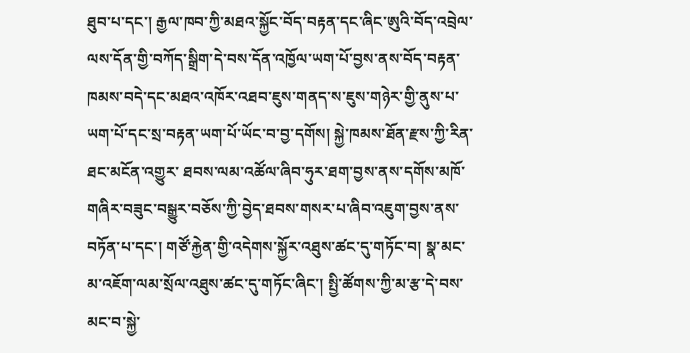ཐུབ་པ་དང་། རྒྱལ་ཁབ་ཀྱི་མཐའ་སྐྱོང་བོད་བརྟན་དང་ཞིང་ཨུའི་བོད་འབྲེལ་ལས་དོན་གྱི་བཀོད་སྒྲིག་དེ་བས་དོན་འཁྱོལ་ཡག་པོ་བྱས་ནས་བོད་བརྟན་ཁམས་བདེ་དང་མཐའ་འཁོར་འཐབ་ཇུས་གནད་ས་ཇུས་གཉེར་གྱི་ནུས་པ་ཡག་པོ་དང་སྲ་བརྟན་ཡག་པོ་ཡོང་བ་བྱ་དགོས། སྐྱེ་ཁམས་ཐོན་རྫས་ཀྱི་རིན་ཐང་མངོན་འགྱུར་ ཐབས་ལམ་འཚོལ་ཞིབ་ཧུར་ཐག་བྱས་ནས་དགོས་མཁོ་གཞིར་བཟུང་བསྒྱུར་བཅོས་ཀྱི་བྱེད་ཐབས་གསར་པ་ཞིབ་འཇུག་བྱས་ནས་བཏོན་པ་དང་། གཙོ་རྐྱེན་གྱི་འདེགས་སྐྱོར་འཐུས་ཚང་དུ་གཏོང་བ། སྣ་མང་མ་འཇོག་ལམ་སྲོལ་འཐུས་ཚང་དུ་གཏོང་ཞིང་། སྤྱི་ཚོགས་ཀྱི་མ་རྩ་དེ་བས་མང་བ་སྐྱེ་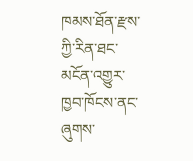ཁམས་ཐོན་རྫས་ཀྱི་རིན་ཐང་མངོན་འགྱུར་ཁྱབ་ཁོངས་ནང་ཞུགས་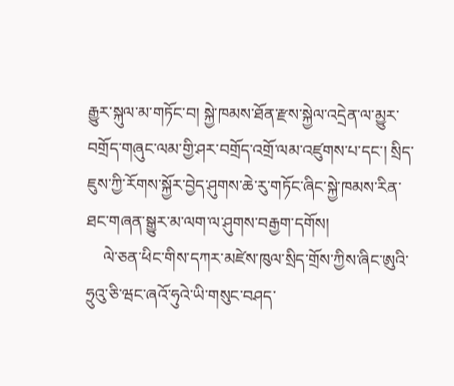རྒྱུར་སྐུལ་མ་གཏོང་བ། སྐྱེ་ཁམས་ཐོན་རྫས་སྐྱེལ་འདྲེན་ལ་མྱུར་བགྲོད་གཞུང་ལམ་གྱི་ཤར་བགྲོད་འགྲོ་ལམ་འཛུགས་པ་དང་། སྲིད་ཇུས་ཀྱི་རོགས་སྐྱོར་བྱེད་ཤུགས་ཆེ་རུ་གཏོང་ཞིང་སྐྱེ་ཁམས་རིན་ཐང་གཞན་སྒྱུར་མ་ལག་ལ་ཤུགས་བརྒྱག་དགོས།
    ལེ་ཅན་ཕིང་གིས་དཀར་མཛེས་ཁུལ་སྲིད་གྲོས་ཀྱིས་ཞིང་ཨུའི་ཧྲུའུ་ཅི་ཝང་ཞའོ་ཧུའེ་ཡི་གསུང་བཤད་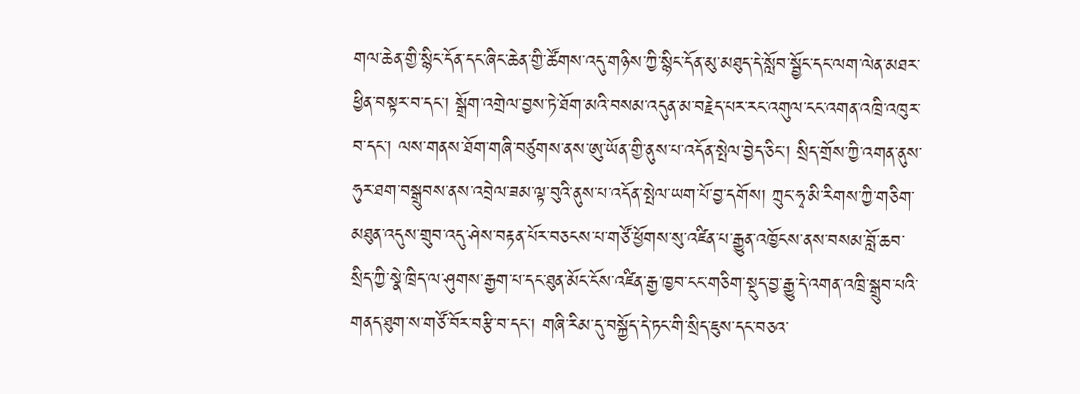གལ་ཆེན་གྱི་སྙིང་དོན་དང་ཞིང་ཆེན་གྱི་ཚོགས་འདུ་གཉིས་ཀྱི་སྙིང་དོན་མུ་མཐུད་དེ་སློབ་སྦྱོང་དང་ལག་ལེན་མཐར་ཕྱིན་བསྟར་བ་དང་། སྒྲོག་འགྲེལ་བྱས་ཏེ་ཐོག་མའི་བསམ་འདུན་མ་བརྗེད་པར་རང་འགུལ་ངང་འགན་འཁྲི་འཁུར་བ་དང་། ལས་གནས་ཐོག་གཞི་བཙུགས་ནས་ཨུ་ཡོན་གྱི་ནུས་པ་འདོན་སྤེལ་བྱེད་ཅིང་། སྲིད་གྲོས་ཀྱི་འགན་ནུས་ཧུར་ཐག་བསྒྲུབས་ནས་འབྲེལ་ཟམ་ལྟ་བུའི་ནུས་པ་འདོན་སྤེལ་ཡག་པོ་བྱ་དགོས། ཀྲུང་ཧྭ་མི་རིགས་ཀྱི་གཅིག་མཐུན་འདུས་གྲུབ་འདུ་ཤེས་བརྟན་པོར་བཅངས་པ་གཙོ་ཕྱོགས་སུ་འཛིན་པ་རྒྱུན་འཁྱོངས་ནས་བསམ་བློ་ཆབ་སྲིད་ཀྱི་སྣེ་ཁྲིད་ལ་ཤུགས་རྒྱག་པ་དང་ཐུན་མོང་ངོས་འཛིན་རྒྱ་ཁྱབ་ངང་གཅིག་སྡུད་བྱ་རྒྱུ་དེ་འགན་འཁྲི་སྒྲུབ་པའི་གནད་ཐུག་ས་གཙོ་བོར་བརྩི་བ་དང་། གཞི་རིམ་དུ་བསྐྱོད་དེ་ཏང་གི་སྲིད་ཇུས་དང་བཅའ་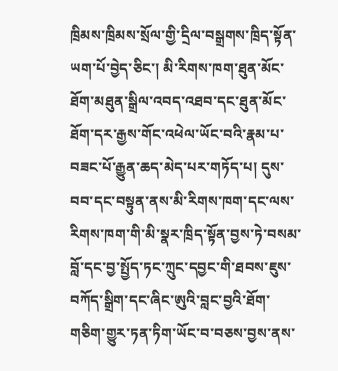ཁྲིམས་ཁྲིམས་སྲོལ་གྱི་དྲིལ་བསྒྲགས་ཁྲིད་སྟོན་ཡག་པོ་བྱེད་ཅིང་། མི་རིགས་ཁག་ཐུན་མོང་ཐོག་མཐུན་སྒྲིལ་འབད་འཐབ་དང་ཐུན་མོང་ཐོག་དར་རྒྱས་གོང་འཕེལ་ཡོང་བའི་རྣམ་པ་བཟང་པོ་རྒྱུན་ཆད་མེད་པར་གཏོད་པ། དུས་བབ་དང་བསྟུན་ནས་མི་རིགས་ཁག་དང་ལས་རིགས་ཁག་གི་མི་སྣར་ཁྲིད་སྟོན་བྱས་ཏེ་བསམ་བློ་དང་བྱ་སྤྱོད་ཏང་ཀྲུང་དབྱང་གི་ཐབས་ཇུས་བཀོད་སྒྲིག་དང་ཞིང་ཨུའི་བླང་བྱའི་ཐོག་གཅིག་གྱུར་ཏན་ཏིག་ཡོང་བ་བཅས་བྱས་ནས་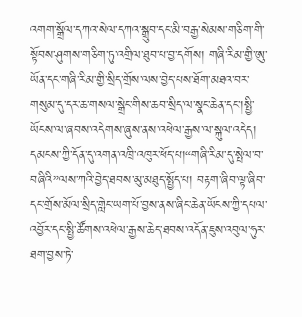འགག་སྒྲོལ་དཀའ་སེལ་དཀའ་སྒྲུབ་དང་མི་བརྒྱ་སེམས་གཅིག་གི་སྟོབས་ཤུགས་གཅིག་ཏུ་འགྲིལ་ཐུབ་པ་བྱ་དགོས། གཞི་རིམ་གྱི་ཨུ་ཡོན་དང་གཞི་རིམ་གྱི་སྲིད་གྲོས་ལས་བྱེད་པས་ཐོག་མཐའ་བར་གསུམ་དུ་དར་ཆ་གསལ་སྒྲེང་གིས་ཆབ་སྲིད་ལ་སྣང་ཆེན་དང་།སྤྱི་ཡོངས་ལ་ཞབས་འདེགས་ཞུས་ནས་འཕེལ་རྒྱས་ལ་སྐུལ་འདེད། དམངས་ཀྱི་དོན་དུ་འགན་འཁྲི་འཁུར་ཕོད་པ།“གཞི་རིམ་དུ་སྤེལ་བ་བཞིའི”ལས་ཀའི་བྱེད་ཐབས་མུ་མཐུད་སྤྱོད་པ། བརྟག་ཞིབ་ལྟ་ཞིབ་དང་གྲོས་མོལ་སྲིད་གླེང་ཡག་པོ་བྱས་ནས་ཞིང་ཆེན་ཡོངས་ཀྱི་དཔལ་འབྱོར་དང་སྤྱི་ཚོགས་འཕེལ་རྒྱས་ཆེད་ཐབས་འདོན་ཇུས་འབུལ་ཧུར་ཐག་བྱས་ཏེ་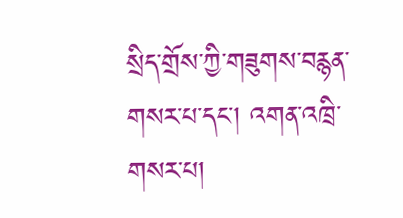སྲིད་གྲོས་ཀྱི་གཟུགས་བརྙན་གསར་པ་དང་། འགན་འཁྲི་གསར་པ།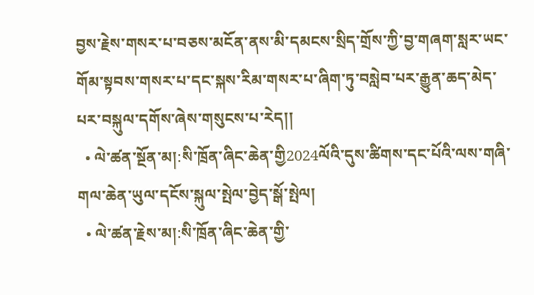བྱས་རྗེས་གསར་པ་བཅས་མངོན་ནས་མི་དམངས་སྲིད་གྲོས་ཀྱི་བྱ་གཞག་སླར་ཡང་གོམ་སྟབས་གསར་པ་དང་སྐས་རིམ་གསར་པ་ཞིག་ཏུ་བསླེབ་པར་རྒྱུན་ཆད་མེད་པར་བསྐུལ་དགོས་ཞེས་གསུངས་པ་རེད།།
  • ལེ་ཚན་སྔོན་མ།:སི་ཁྲོན་ཞིང་ཆེན་གྱི2024ལོའི་དུས་ཚིགས་དང་པོའི་ལས་གཞི་གལ་ཆེན་ཡུལ་དངོས་སྐུལ་སྤེལ་བྱེད་སྒོ་སྤེལ།
  • ལེ་ཚན་རྗེས་མ།:སི་ཁྲོན་ཞིང་ཆེན་གྱི་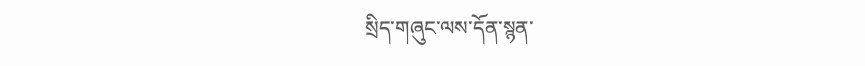སྲིད་གཞུང་ལས་དོན་སྙན་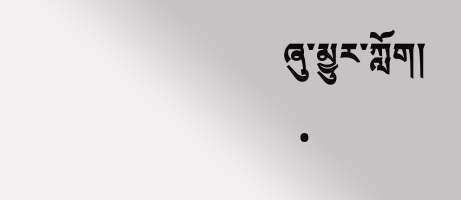ཞུ་མྱུར་ཀློག།
  •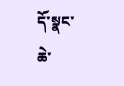དོ་སྣང་ཆེ་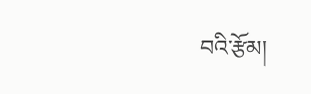བའི་རྩོམ།